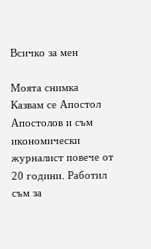Всичко за мен

Моята снимка
Казвам се Апостол Апостолов и съм икономически журналист повече от 20 години. Работил съм за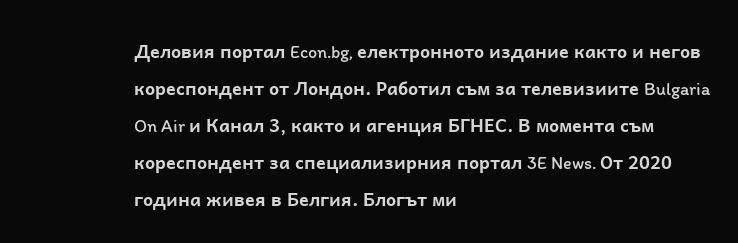Деловия портал Econ.bg, електронното издание както и негов кореспондент от Лондон. Работил съм за телевизиите Bulgaria On Air и Канал 3, както и агенция БГНЕС. В момента съм кореспондент за специализирния портал 3E News. От 2020 година живея в Белгия. Блогът ми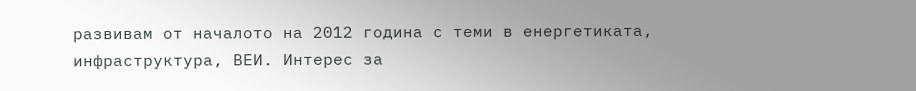развивам от началото на 2012 година с теми в енергетиката, инфраструктура, ВЕИ. Интерес за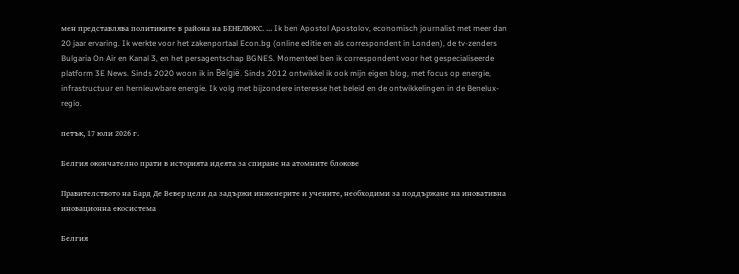мен представлява политиките в района на БЕНЕЛЮКС. ... Ik ben Apostol Apostolov, economisch journalist met meer dan 20 jaar ervaring. Ik werkte voor het zakenportaal Econ.bg (online editie en als correspondent in Londen), de tv-zenders Bulgaria On Air en Kanal 3, en het persagentschap BGNES. Momenteel ben ik correspondent voor het gespecialiseerde platform 3E News. Sinds 2020 woon ik in België. Sinds 2012 ontwikkel ik ook mijn eigen blog, met focus op energie, infrastructuur en hernieuwbare energie. Ik volg met bijzondere interesse het beleid en de ontwikkelingen in de Benelux-regio.

петък, 17 юли 2026 г.

Белгия окончателно прати в историята идеята за спиране на атомните блокове

Правителството на Бард Де Вевер цели да задържи инженерите и учените, необходими за поддържане на иновативна иновационна екосистема

Белгия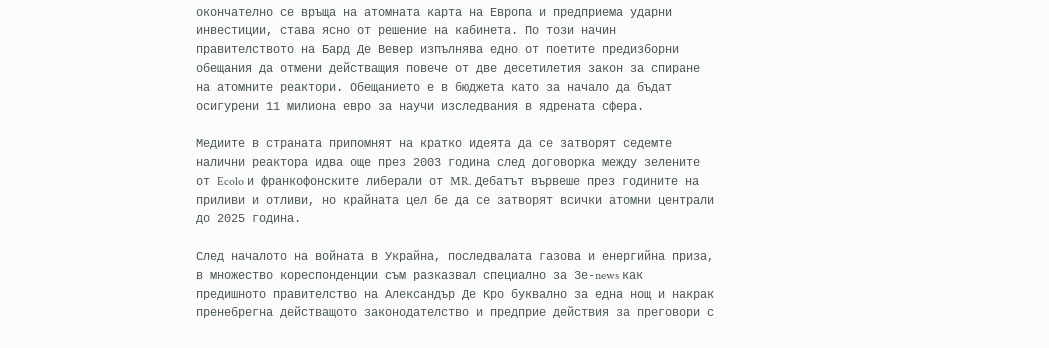окончателно се връща на атомната карта на Европа и предприема ударни инвестиции, става ясно от решение на кабинета. По този начин правителството на Бард Де Вевер изпълнява едно от поетите предизборни обещания да отмени действащия повече от две десетилетия закон за спиране на атомните реактори. Обещанието е в бюджета като за начало да бъдат осигурени 11 милиона евро за научи изследвания в ядрената сфера.

Медиите в страната припомнят на кратко идеята да се затворят седемте налични реактора идва още през 2003 година след договорка между зелените от Ecolo и франкофонските либерали от MR. Дебатът вървеше през годините на приливи и отливи, но крайната цел бе да се затворят всички атомни централи до 2025 година.

След началото на войната в Украйна, последвалата газова и енергийна приза, в множество кореспонденции съм разказвал специално за 3е-news как предишното правителство на Александър Де Кро буквално за една нощ и накрак пренебрегна действащото законодателство и предприе действия за преговори с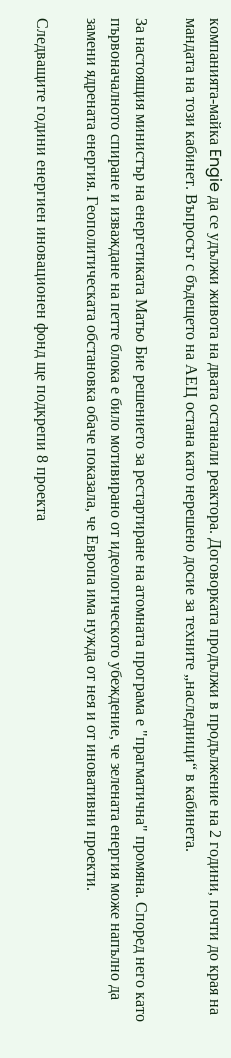компанията-майка Engie да се удължи живота на двата останали реактора. Договорката продължи в продължение на 2 години, почти до края на мандата на този кабинет. Въпросът с бъдещето на АЕЦ остана като нерешено досие за техните „наследници“ в кабинета.

За настоящия министър на енергетиката Матьо Бие решението за рестартиране на атомната програма е "прагматична" промяна. Според него като първоначалното спиране и изваждане на петте блока е било мотивирано от идеологическото убеждение, че зелената енергия може напълно да замени ядрената енергия. Геополитическата обстановка обаче показала, че Европа има нужда от нея и от иновативни проекти.

Следващите години енергиен иновационен фонд ще подкрепи 8 проекта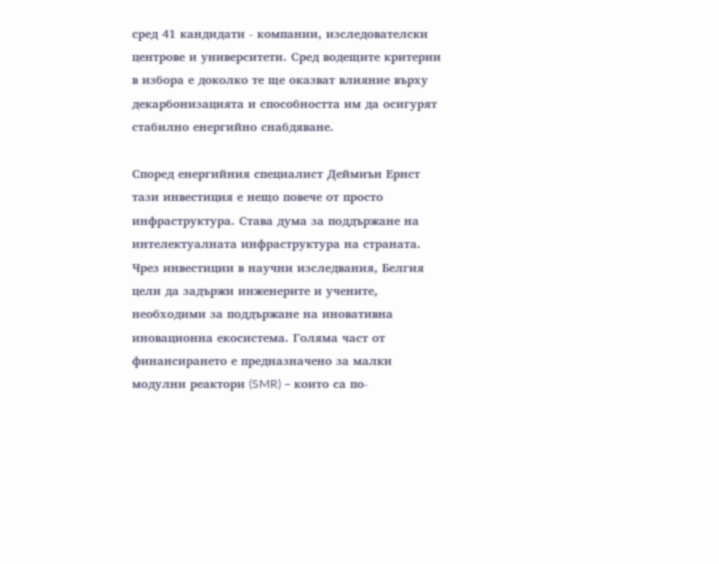сред 41 кандидати - компании, изследователски центрове и университети. Сред водещите критерии в избора е доколко те ще оказват влияние върху декарбонизацията и способността им да осигурят стабилно енергийно снабдяване.

Според енергийния специалист Деймиън Ернст тази инвестиция е нещо повече от просто инфраструктура. Става дума за поддържане на интелектуалната инфраструктура на страната. Чрез инвестиции в научни изследвания, Белгия цели да задържи инженерите и учените, необходими за поддържане на иновативна иновационна екосистема. Голяма част от финансирането е предназначено за малки модулни реактори (SMR) – които са по-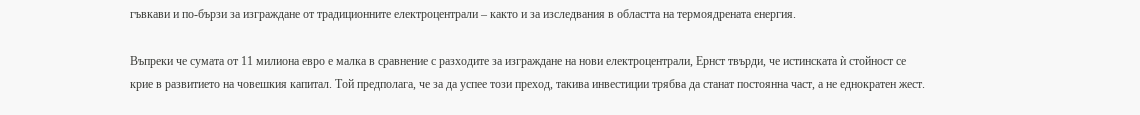гъвкави и по-бързи за изграждане от традиционните електроцентрали – както и за изследвания в областта на термоядрената енергия.

Въпреки че сумата от 11 милиона евро е малка в сравнение с разходите за изграждане на нови електроцентрали, Ернст твърди, че истинската ѝ стойност се крие в развитието на човешкия капитал. Той предполага, че за да успее този преход, такива инвестиции трябва да станат постоянна част, а не еднократен жест.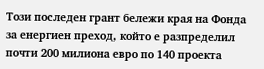Този последен грант бележи края на Фонда за енергиен преход, който е разпределил почти 200 милиона евро по 140 проекта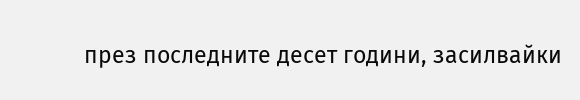през последните десет години, засилвайки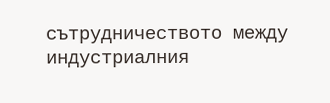сътрудничеството между индустриалния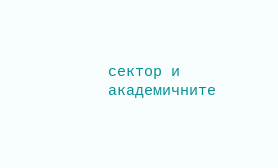сектор и академичните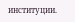институции.